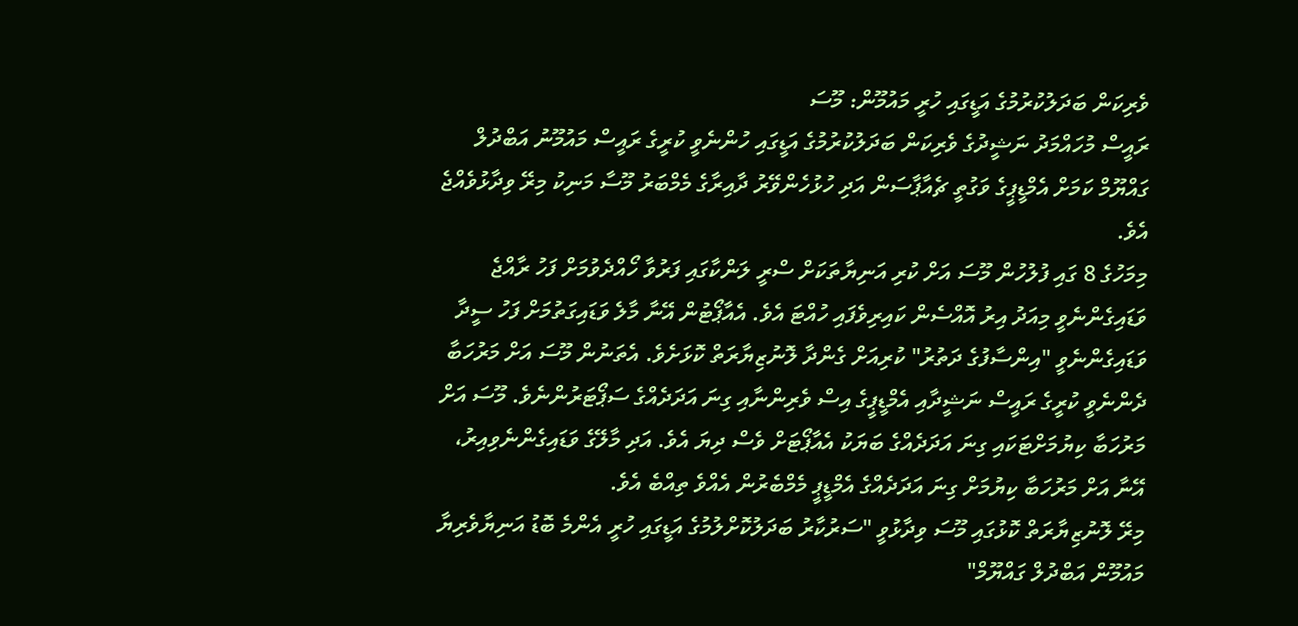ވެރިކަން ބަދަލުކުރުމުގެ އަޑީގައި ހުރީ މައުމޫން: މޫސަ
ރައީސް މުހައްމަދު ނަޝީދުގެ ވެރިކަން ބަދަލުކުރުމުގެ އަޑީގައި ހުންނެވީ ކުރީގެ ރައީސް މައުމޫނު އަބްދުލް ގައްޔޫމް ކަމަށް އެމްޑީޕީގެ ވަގުތީ ޗެއާޕާސަން އަދި ހުޅުހެންވޭރު ދާއިރާގެ މެމްބަރު މޫސާ މަނިކު މިރޭ ވިދާޅުވެއްޖެ އެވެ.
މިމަހުގެ 8 ގައި ފުލުހުން މޫސަ އަށް ކުރި އަނިޔާތަކަށް ސްރީ ލަންކާގައި ފަރުވާ ހޯއްދެވުމަށް ފަހު ރާއްޖެ ވަޑައިގެންނެވީ މިއަދު އިރު އޮއްސެން ކައިރިވެފައި ހުއްޓަ އެވެ. އެއާޕޯޓުން އޭނާ މާލެ ވަޑައިގަތުމަށް ފަހު ސީދާ ވަޑައިގެންނެވީ "އިންސާފުގެ ދަތުރު" ކުރިއަށް ގެންދާ ލޮނުޒިޔާރަތް ކޮޅަށެވެ. އެތަނުން މޫސަ އަށް މަރުހަބާ ދެންނެވީ ކުރީގެ ރައީސް ނަޝީދާއި އެމްޑީޕީގެ އިސް ވެރިންނާއި ގިނަ އަދަދެއްގެ ސަޕޯޓަރުންނެވެ. މޫސަ އަށް މަރުހަބާ ކިޔުމަށްޓަކައި ގިނަ އަދަދެއްގެ ބަޔަކު އެއާޕޯޓަށް ވެސް ދިޔަ އެވެ. އަދި މާލޭގެ ވަޑައިގެންނެވިއިރު، އޭނާ އަށް މަރުހަބާ ކިޔުމަށް ގިނަ އަދަދެއްގެ އެމްޑީޕީ މެމްބެރުން އެއްވެ ތިއްބެ އެވެ.
މިރޭ ލޮނުޒިޔާރަތް ކޮޅުގައި މޫސަ ވިދާޅުވީ "ސަރުކާރު ބަދަލުކޮށްލުމުގެ އަޑީގައި ހުރީ އެންމެ ބޮޑު އަނިޔާވެރިޔާ މައުމޫން އަބްދުލް ގައްޔޫމް"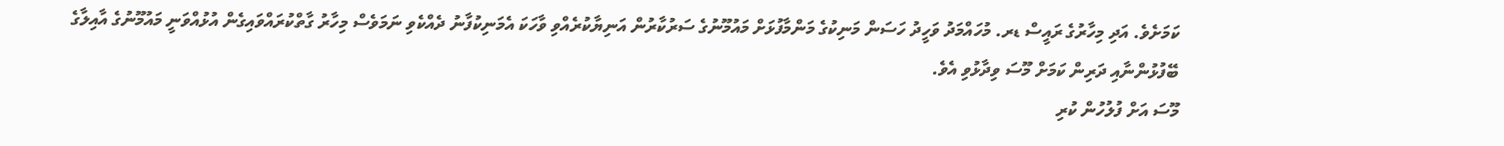ކަމަށެވެ. އަދި މިހާރުގެ ރައީސް ޑރ. މުހައްމަދު ވަހީދު ހަސަން މަނިކުގެ މަންމާފުޅަށް މައުމޫނުގެ ސަރުކާރުން އަނިޔާކުރެއްވި ވާހަކަ އެމަނިކުފާނު ދެއްކެވި ނަމަވެސް މިހާރު ގާތްކުރައްވައިގެން އުޅުއްވަނީ މައުމޫނުގެ އާއިލާގެ ބޭފުޅުންނާއި ދަރިން ކަމަށް މޫސަ ވިދާޅުވި އެވެ.
މޫސަ އަށް ފުލުހުން ކުރި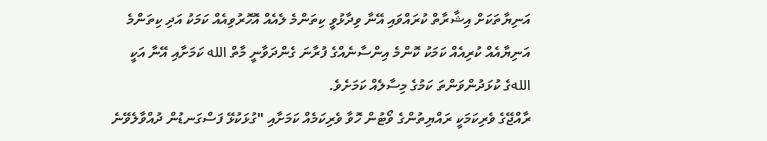އަނިޔާތަކަށް އިޝާރާތް ކުރައްވައި އޭނާ ވިދާޅުވީ ކިތަންމެ ލެއެއް އޮހޮރުވިއެއް ކަމަކު އަދި ކިތަންމެ އަނިޔާއެއް ކުރިއެއް ކަމަކު ކޮންމެ އިންސާނެއްގެ ފުރާނަ ގެންދަވާނީ މާތް الله ކަމަށާއި އޭނާ އަކީ اللهގެ ކުޅަދުންވަންތަ ކަމުގެ މިސާލެއް ކަމަށެވެ.
ރާއްޖޭގެ ވެރިކަމަކީ ރައްޔިތުންގެ ވޯޓުން ހޮވާ ވެރިކަމެއް ކަމަށާއި "ގުޅަކުޅޭ ފަސްގަނޑުން ދުއްވާލެވޭނެ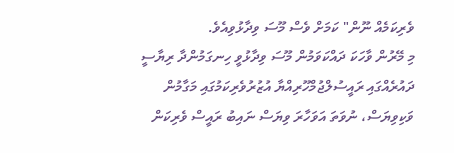ވެރިކަމެއް ނޫން" ކަމަށް ވެސް މޫސަ ވިދާޅުވިއެވެ.
މި މޭރުން ވާހަކަ ދައްކަވަމުން މޫސަ ވިދާޅުވީ ހިނގަމުންދާ ރިޔާސީ ދައުރެއްގައި ރައީސުލްޖުމްހޫރިއްޔާ އުޒުރުވެރިކަމުގައި މަގާމުން ވަކިވިޔަސް، ނުވަތަ އަވަހާރަ ވިޔަސް ނައިބު ރައީސް ވެރިކަން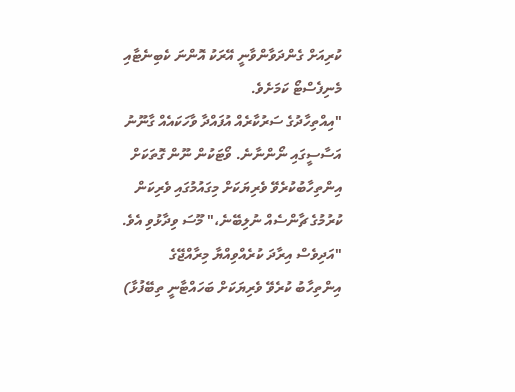ކުރިއަށް ގެންދަވާންވާނީ އޭރަކު އޮންނަ ކެބިނެޓާއި މެނިފެސްޓޯ ކަމަށެވެ.
"އިއްތިހާދުގެ ސަރުކާރެއް އުފައްދާ ވާހަކައެއް ގާނޫނު އަސާސީގައި ނޯންނާނެ. ވޯޓަކުން ނޫން ގޮތަކަށް އިންތިހާބުކުރެވޭ ވެރިޔަކަށް މިގައުމުގައި ވެރިކަން ކުރުމުގެ ޗާންސެއް ނުލިބޭނެ،" މޫސަ ވިދާޅުވި އެވެ.
"އަދިވެސް އިރާދަ ކުރެއްވިއްޔާ މިރާއްޖޭގެ އިންތިހާބު ކުރެވޭ ވެރިޔަކަށް ބަހައްޓާނީ ތިބޭފުޅާ)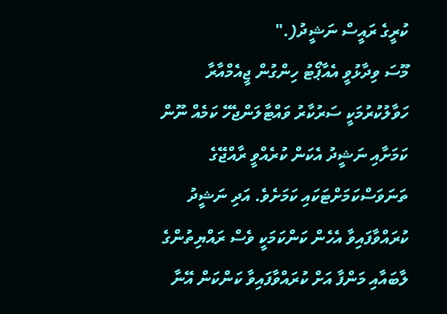ކުރީގެ ރައީސް ނަޝީދު(."
މޫސަ ވިދާޅުވީ އެއާޕޯޓު ހިންގުން ޖީއެމްއާރާ ހަވާލުކުރުމަކީ ސަރުކާރު ވައްޓާލަންޖެހޭ ކަމެއް ނޫން ކަމަށާއި ނަޝީދު އެކަން ކުރެއްވީ ރާއްޖޭގެ ތަނަވަސްކަމަށްޓަކައި ކަމަށެވެ. އަދި ނަޝީދު ކުރައްވާފައިވާ އެހެން ކަންކަމަކީ ވެސް ރައްޔިތުންގެ ލާބައާއި މަންފާ އަށް ކުރައްވާފައިވާ ކަންކަން އޭނާ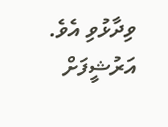ވިދާޅުވި އެވެ.
އަރުޝީފަށް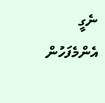ނެގީ
އެންމެފަހުން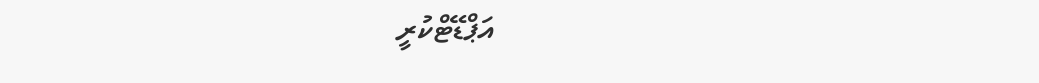އަޕްޑޭޓްކުރީ